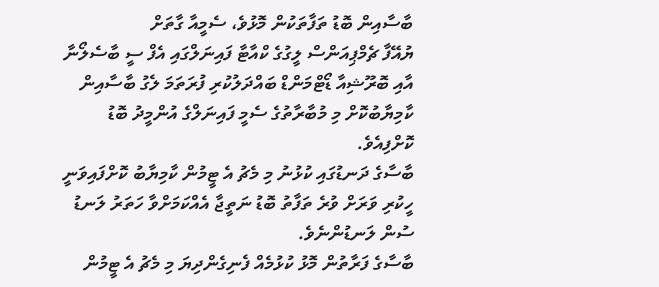ބާސާއިން ބޮޑު ތަފާތަކުން މޮޅުވެ، ސެމީއާ ގާތަށް
ޔުއޭފާ ޗެމްޕިއަންސް ލީގުގެ ކްއާޓާ ފައިނަލްގައި އެފް ސީ ބާސެލޯނާ އާއި ބޮރޫޝިއާ ޑޯޓްމަންޑް ބައްދަލުކުރި ފުރަތަމަ ލެގު ބާސާއިން ކާމިޔާބުކޮށް މި މުބާރާތުގެ ސެމީ ފައިނަލްގެ އުންމީދު ބޮޑު ކޮށްފިއެވެ.
ބާސާގެ ދަނޑުގައި ކުޅުނު މި މެޗު އެ ޓީމުން ކާމިޔާބު ކޮށްފައިވަނީ ހީކުރި ވަރަށް ވުރެ ތަފާތު ބޮޑު ނަތީޖާ އެއްކަމަށްވާ ހަތަރު ލަނޑު ސުން ލަނޑުންނެވެ.
ބާސާގެ ފަރާތުން މޮޅު ކުޅުމެއް ފެނިގެންދިޔަ މި މެޗު އެ ޓީމުން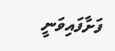ފަށާފައިވަނީ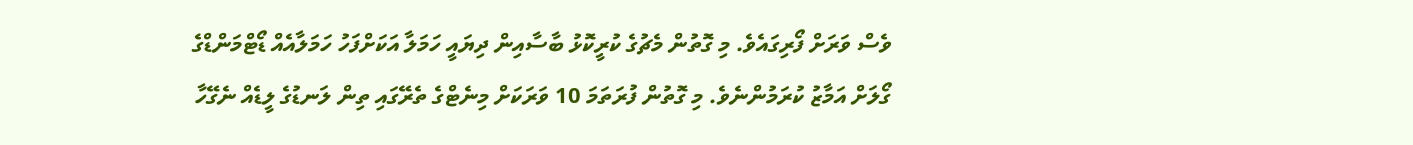ވެސް ވަރަށް ފޯރިގައެވެ. މި ގޮތުން މެޗުގެ ކުރީކޮޅު ބާސާއިން ދިޔައީ ހަމަލާ އަކަށްފަހު ހަމަލާއެއް ޑޯޓްމަންޑްގެ ގޯލަށް އަމާޒު ކުރަމުންނެވެ. މި ގޮތުން ފުރަތަމަ 10 ވަރަކަށް މިނެޓްގެ ތެރޭގައި ތިން ލަނޑުގެ ލީޑެއް ނެގޭހާ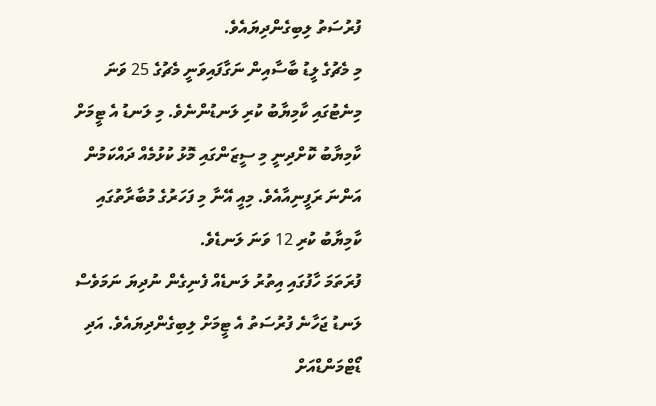ފުރުސަތު ލިބިގެންދިޔައެވެ.
މި މެޗުގެ ލީޑު ބާސާއިން ނަގާފައިވަނީ މެޗުގެ 25 ވަނަ މިނެޓުގައި ކާމިޔާބު ކުރި ލަނޑުންނެވެ. މި ލަނޑު އެ ޓީމަށް ކާމިޔާބު ކޮށްދިނީ މި ސީޒަންގައި މޮޅު ކުޅުމެއް ދައްކަމުން އަންނަ ރަފީނިއާއެވެ. މިއީ އޭނާ މި ފަހަރުގެ މުބާރާތުގައި ކާމިޔާބު ކުރި 12 ވަނަ ލަނޑެވެ.
ފުރަތަމަ ހާފުގައި އިތުރު ލަނޑެއް ފެނިގެން ނުދިޔަ ނަމަވެސް ލަނޑު ޖަހާނެ ފުރުސަތު އެ ޓީމަށް ލިބިގެންދިޔައެވެ. އަދި ޑޯޓްމަންޑްއަށް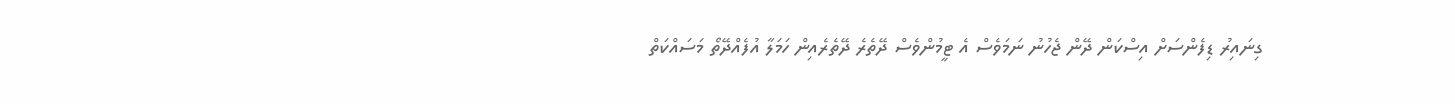ގިނައިރު ޑިފެންސަށް އިސްކަން ދޭން ޖެހުނު ނަމަވެސް އެ ޓީމުންވެސް ދޭތެރެ ދޭތެރެއިން ހަމަލާ އުފެއްދޭތޯ މަސައްކަތް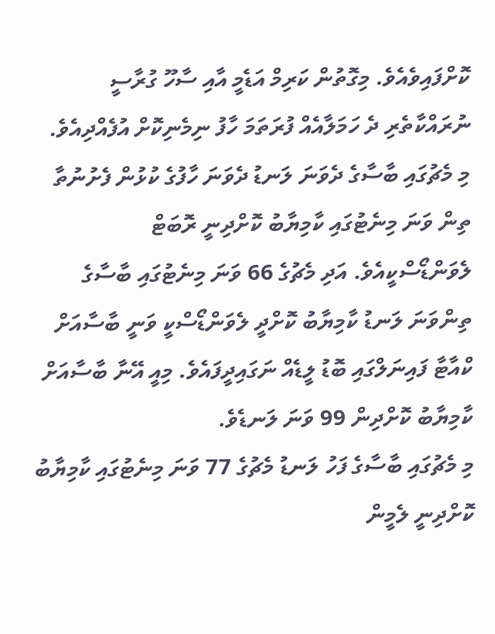ކޮށްފައިވެއެވެ. މިގޮތުން ކަރިމް އަޑެމީ އާއި ސާހޫ ގުރާސީ ނުރައްކާތެރި ދެ ހަމަލާއެއް ފުރަތަމަ ހާފު ނިމެނިކޮށް އުފެއްދިއެވެ.
މި މެޗުގައި ބާސާގެ ދެވަނަ ލަނޑު ދެވަނަ ހާފުގެ ކުޅުން ފެށުނުތާ ތިން ވަނަ މިނެޓުގައި ކާމިޔާބު ކޮށްދިނީ ރޮބަޓް ލެވަންޑޯސްކީއެވެ. އަދި މެޗުގެ 66 ވަނަ މިނެޓުގައި ބާސާގެ ތިންވަނަ ލަނޑު ކާމިޔާބު ކޮށްދީ ލެވަންޑޯސްކީ ވަނީ ބާސާއަށް ކްއާޓާ ފައިނަލްގައި ބޮޑު ލީޑެއް ނަގައިދީފައެވެ. މިއީ އޭނާ ބާސާއަށް ކާމިޔާބު ކޮށްދިން 99 ވަނަ ލަނޑެވެ.
މި މެޗުގައި ބާސާގެ ފަހު ލަނޑު މެޗުގެ 77 ވަނަ މިނެޓުގައި ކާމިޔާބު ކޮށްދިނީ ލެމީން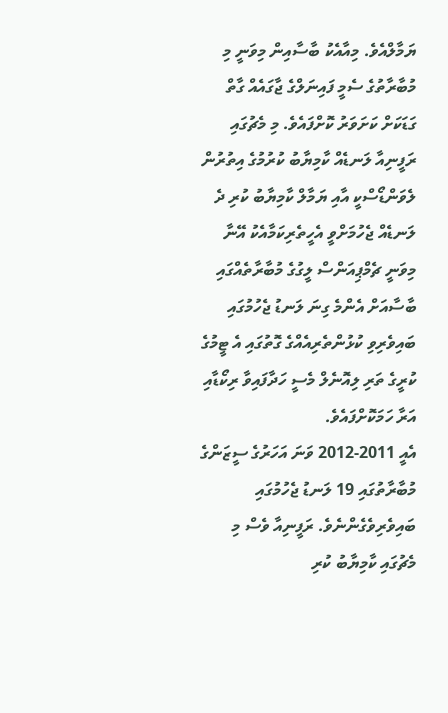ޔަމާލްއެވެ. މިއާއެކު ބާސާއިން މިވަނީ މި މުބާރާތުގެ ސެމީ ފައިނަލްގެ ޖާގައެއް ގާތް ގަޑަކަށް ކަށަވަރު ކޮށްފައެވެ. މި މެޗުގައި ރަފީނިއާ ލަނޑެއް ކާމިޔާބު ކުރުމުގެ އިތުރުން ލެވަންޑޯސްކީ އާއި ޔަމާލް ކާމިޔާބު ކުރި ދެ ލަނޑެއް ޖެހުމަށްވީ އެހީތެރިކަމާއެކު އޭނާ މިވަނީ ޗެމްޕިއަންސް ލީގުގެ މުބާރާތެއްގައި ބާސާއަށް އެންމެ ގިނަ ލަނޑު ޖެހުމުގައި ބައިވެރިވި ކުޅުންތެރިއެއްގެ ގޮތުގައި އެ ޓީމުގެ ކުރީގެ ތަރި ލިއޮނެލް މެސީ ހަދާފައިވާ ރިކޯޑާއި އަރާ ހަމަކޮށްފައެވެ.
އެއީ 2011-2012 ވަނަ އަހަރުގެ ސީޒަންގެ މުބާރާތުގައި 19 ލަނޑު ޖެހުމުގައި ބައިވެރިވެގެންނެވެ. ރަފީނިއާ ވެސް މި މެޗުގައި ކާމިޔާބު ކުރި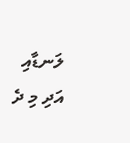ލަނޑާއި އަދި މި ދެ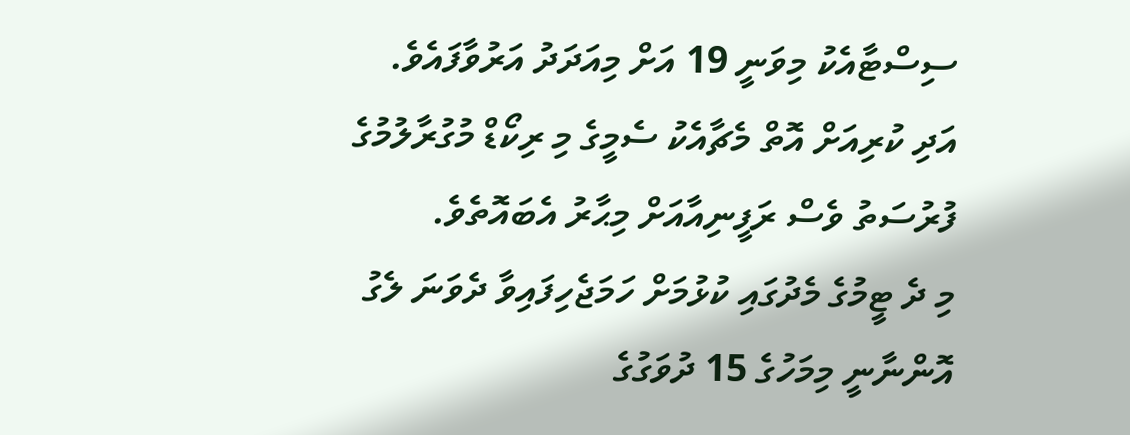ސިސްޓާއެކު މިވަނީ 19 އަށް މިއަދަދު އަރުވާފައެވެ. އަދި ކުރިއަށް އޮތް މެޗާއެކު ސެމީގެ މި ރިކޯޑް މުގުރާލުމުގެ ފުރުސަތު ވެސް ރަފީނިއާއަށް މިޙާރު އެބައޮތެވެ.
މި ދެ ޓީމުގެ މެދުގައި ކުޅުމަށް ހަމަޖެހިފައިވާ ދެވަނަ ލެގު އޮންނާނީ މިމަހުގެ 15 ދުވަގުގެ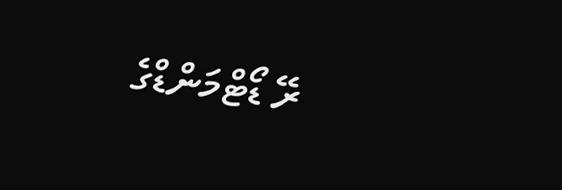ރޭ ޑޯޓްމަންޑްގެ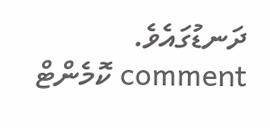ދަނޑުގައެވެ.
comment ކޮމެންޓް